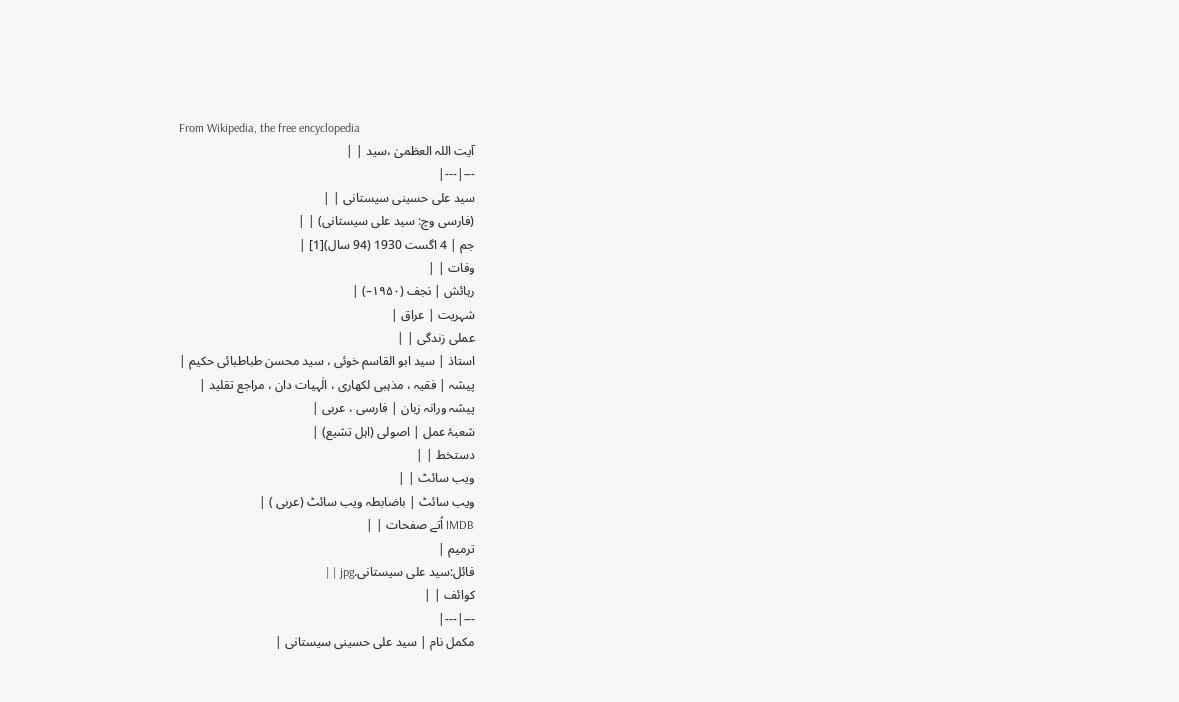From Wikipedia, the free encyclopedia
آیت اللہ العظمیٰ ،سید | |
---|---|
سید علی حسینی سیستانی | |
(فارسی وچ: سيد على سيستانى) | |
جم | 4 اگست 1930 (94 سال)[1] |
وفات | |
رہائش | نجف (۱۹۵۰–) |
شہریت | عراق |
عملی زندگی | |
استاذ | سید ابو القاسم خوئی ، سید محسن طباطبائی حکیم |
پیشہ | فقیہ ، مذہبی لکھاری ، الٰہیات دان ، مراجع تقلید |
پیشہ ورانہ زبان | فارسی ، عربی |
شعبۂ عمل | اصولی (اہل تشیع) |
دستخط | |
ویب سائٹ | |
ویب سائٹ | باضابطہ ویب سائٹ (عربی ) |
IMDB اُتے صفحات | |
ترمیم |
فائل:سید علی سیستانی.jpg | |
کوائف | |
---|---|
مکمل نام | سید علی حسینی سیستانی |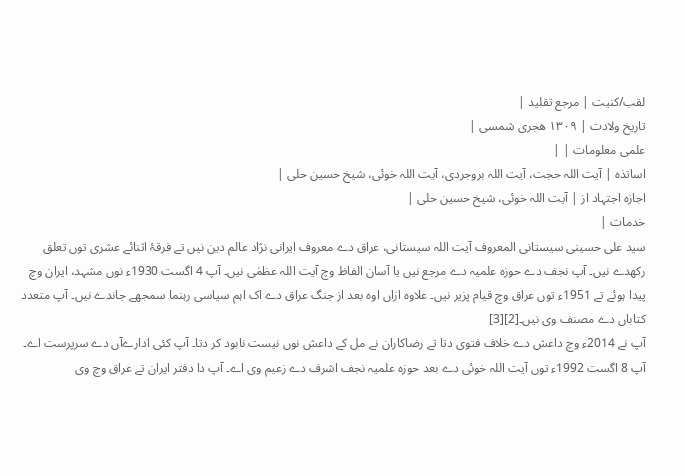لقب/کنیت | مرجع تقلید |
تاریخ ولادت | ۱۳۰۹ ھجری شمسی |
علمی معلومات | |
اساتذہ | آیت اللہ حجت، آیت اللہ بروجردی، آیت اللہ خوئی، شیخ حسین حلی |
اجازہ اجتہاد از | آیت اللہ خوئی، شیخ حسین حلی |
خدمات |
سید علی حسینی سیستانی المعروف آیت اللہ سیستانی، عراق دے معروف ایرانی نژاد عالم دین نيں تے فرقۂ اثنائے عشری توں تعلق رکھدے نيں۔ آپ نجف دے حوزہ علمیہ دے مرجع نيں یا آسان الفاظ وچ آیت اللہ عظمٰی نيں۔ آپ 4 اگست 1930ء نوں مشہد، ایران وچ پیدا ہوئے تے 1951ء توں عراق وچ قیام پزیر نيں۔ علاوہ ازاں اوہ بعد از جنگ عراق دے اک اہم سیاسی رہنما سمجھے جاندے نيں۔ آپ متعدد کتاباں دے مصنف وی نيں۔[2][3]
آپ نے 2014ء وچ داعش دے خلاف فتوی دتا تے رضاکاران نے مل کے داعش نوں نیست نابود کر دتا۔ آپ کئی ادارےآں دے سرپرست اے۔ آپ 8 اگست 1992ء توں آیت اللہ خوئی دے بعد حوزہ علمیہ نجف اشرف دے زعیم وی اے۔ آپ دا دفتر ایران تے عراق وچ وی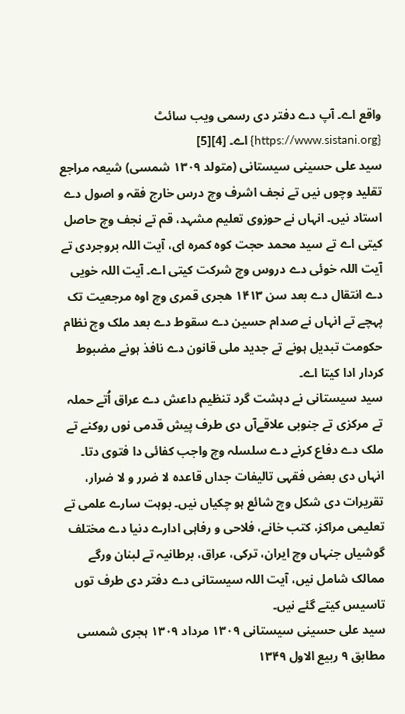واقع اے۔ آپ دے دفتر دی رسمی ویب سائٹ {https://www.sistani.org} اے۔ [4][5]
سید علی حسینی سیستانی (متولد ۱۳۰۹ شمسی) شیعہ مراجع تقلید وچوں نيں تے نجف اشرف وچ درس خارج فقہ و اصول دے استاد نيں۔ انہاں نے حوزوی تعلیم مشہد، قم تے نجف وچ حاصل کيتی اے تے سید محمد حجت کوہ کمرہ ای، آیت اللہ بروجردی تے آیت اللہ خوئی دے دروس وچ شرکت کيتی اے۔ آیت اللہ خویی دے انتقال دے بعد سن ۱۴۱۳ ھجری قمری وچ اوہ مرجعیت تک پہچے تے انہاں نے صدام حسین دے سقوط دے بعد ملک وچ نظام حکومت تبدیل ہونے تے جدید ملی قانون دے نافذ ہونے مضبوط کردار ادا کیتا اے۔
سید سیستانی نے دہشت گرد تنظیم داعش دے عراق اُتے حملہ تے مرکزی تے جنوبی علاقےآں دی طرف پیش قدمی نوں روکنے تے ملک دے دفاع کرنے دے سلسلہ وچ واجب کفائی دا فتوی دتا۔ انہاں دی بعض فقہی تالیفات جداں قاعدہ لا ضرر و لا ضرار، تقریرات دی شکل وچ شائع ہو چکیاں نيں۔ بوہت سارے علمی تے تعلیمی مراکز، کتب خانے، فلاحی و رفاہی ادارے دنیا دے مختلف گوشیاں جنہاں وچ ایران، ترکی، عراق، برطانیہ تے لبنان ورگے ممالک شامل نيں، آیت اللہ سیستانی دے دفتر دی طرف توں تاسیس کیتے گئے نيں۔
سید علی حسینی سیستانی ۱۳۰۹ مرداد ۱۳۰۹ ہجری شمسی مطابق ۹ ربیع الاول ۱۳۴۹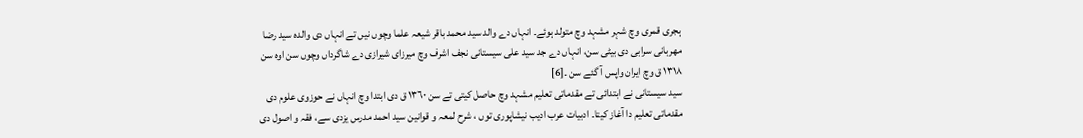ہجری قمری وچ شہر مشہد وچ متولد ہوئے۔ انہاں دے والد سید محمد باقر شیعہ علما وچوں نيں تے انہاں دی والدہ سید رضا مھربانی سرابی دی بیٹی سن، انہاں دے جد سید علی سیستانی نجف اشرف وچ میرزای شیرازی دے شاگرداں وچوں سن اوہ سن ۱۳۱۸ ق وچ ایران واپس آ گئے سن ۔[6]
سید سیستانی نے ابتدائی تے مقدماتی تعلیم مشہد وچ حاصل کيتی تے سن ۱۳٦۰ ق دی ابتدا وچ انہاں نے حوزوی علوم دی مقدماتی تعلیم دا آغاز کیتا۔ ادبیات عرب ادیب نیشاپوری توں ، شرح لمعہ و قوانین سید احمد مدرس یزدی سے، فقہ و اصول دی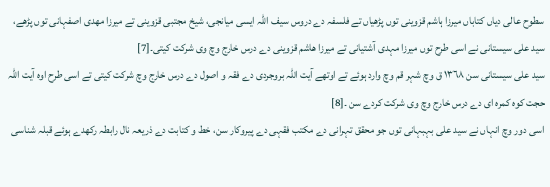سطوح عالی دیاں کتاباں میرزا ہاشم قزوینی توں پڑھیاں تے فلسفہ دے دروس سیف اللہ ایسی میانجی، شیخ مجتبی قزوینی تے میرزا مھدی اصفہانی توں پڑھے، سید علی سیستانی نے اسی طرح توں میرزا مہدی آشتیانی تے میرزا ھاشم قزوینی دے درس خارج وچ وی شرکت کيتی۔[7]
سید علی سیستانی سن ۱۳٦۸ ق وچ شہر قم وچ وارد ہوئے تے اوتھے آیت اللہ بروجردی دے فقہ و اصول دے درس خارج وچ شرکت کيتی تے اسی طرح اوہ آیت اللہ حجت کوہ کمرہ ای دے درس خارج وچ وی شرکت کردے سن ۔[8]
اسی دور وچ انہاں نے سید علی بہبہانی توں جو محقق تہرانی دے مکتب فقہی دے پیروکار سن، خط و کتابت دے ذریعہ نال رابطہ رکھدے ہوئے قبلہ شناسی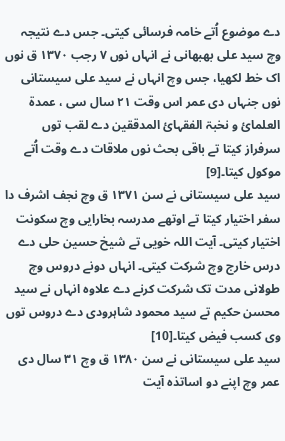دے موضوع اُتے خامہ فرسائی کيتی۔ جس دے نتیجہ وچ سید علی بھبھانی نے انہاں نوں ۷ رجب ۱۳۷۰ ق نوں اک خط لکھیا، جس وچ انہاں نے سید علی سیستانی نوں جنہاں دی عمر اس وقت ۲۱ سال سی ، عمدۃ العلمائ و نخبۃ الفقہائ المدققین دے لقب توں سرفراز کیتا تے باقی بحث نوں ملاقات دے وقت اُتے موکول کیتا۔[9]
سید علی سیستانی نے سن ۱۳۷۱ ق وچ نجف اشرف دا سفر اختیار کیتا تے اوتھے مدرسہ بخارایی وچ سکونت اختیار کيتی۔ آیت اللہ خویی تے شیخ حسین حلی دے درس خارج وچ شرکت کيتی۔ انہاں دونے دروس وچ طولانی مدت تک شرکت کرنے دے علاوہ انہاں نے سید محسن حکیم تے سید محمود شاہرودی دے دروس توں وی کسب فیض کیتا۔[10]
سید علی سیستانی نے سن ۱۳۸۰ ق وچ ۳۱ سال دی عمر وچ اپنے دو اساتذہ آیت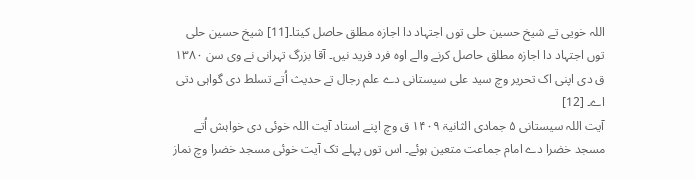اللہ خویی تے شیخ حسین حلی توں اجتہاد دا اجازہ مطلق حاصل کیتا۔[11] شیخ حسین حلی توں اجتہاد دا اجازہ مطلق حاصل کرنے والے اوہ فرد فرید نيں۔ آقا بزرگ تہرانی نے وی سن ۱۳۸۰ ق دی اپنی اک تحریر وچ سید علی سیستانی دے علم رجال تے حدیث اُتے تسلط دی گواہی دتی اے۔ [12]
آیت اللہ سیستانی ۵ جمادی الثانیۃ ۱۴۰۹ ق وچ اپنے استاد آیت اللہ خوئی دی خواہش اُتے مسجد خضرا دے امام جماعت متعین ہوئے۔ اس توں پہلے تک آیت خوئی مسجد خضرا وچ نماز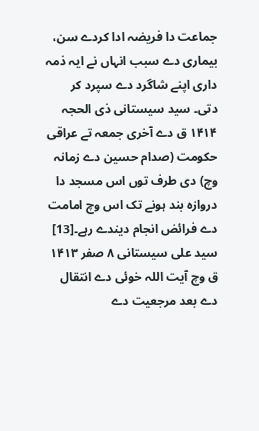جماعت دا فریضہ ادا کردے سن، بیماری دے سبب انہاں نے ایہ ذمہ داری اپنے شاگرد دے سپرد کر دتی۔ سید سیستانی ذی الحجہ ۱۴۱۴ ق دے آخری جمعہ تے عراقی حکومت (صدام حسین دے زمانہ وچ) دی طرف توں اس مسجد دا دروازہ بند ہونے تک اس وچ امامت دے فرائض انجام دیندے رہے۔[13]
سید علی سیستانی ۸ صفر ۱۴۱۳ ق وچ آیت اللہ خوئی دے انتقال دے بعد مرجعیت دے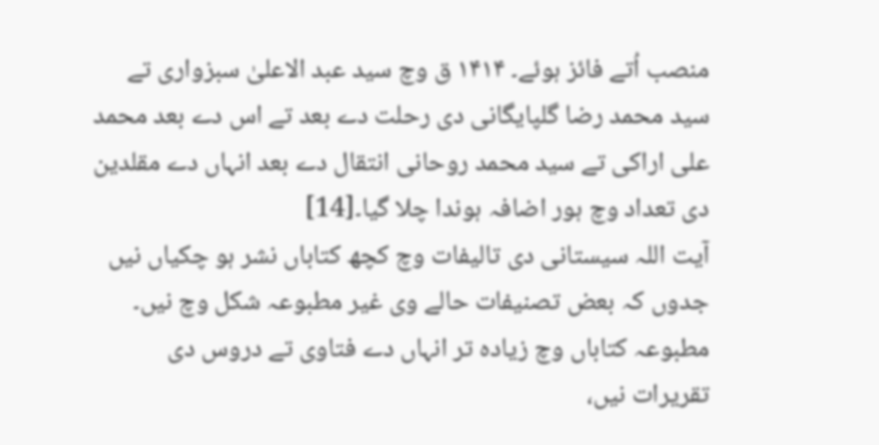منصب اُتے فائز ہوئے۔ ۱۴۱۴ ق وچ سید عبد الاعلیٰ سبزواری تے سید محمد رضا گلپایگانی دی رحلت دے بعد تے اس دے بعد محمد علی اراکی تے سید محمد روحانی انتقال دے بعد انہاں دے مقلدین دی تعداد وچ ہور اضافہ ہوندا چلا گیا۔[14]
آیت اللہ سیستانی دی تالیفات وچ کچھ کتاباں نشر ہو چکياں نيں جدوں کہ بعض تصنیفات حالے وی غیر مطبوعہ شکل وچ نيں۔ مطبوعہ کتاباں وچ زیادہ تر انہاں دے فتاوی تے دروس دی تقریرات نيں،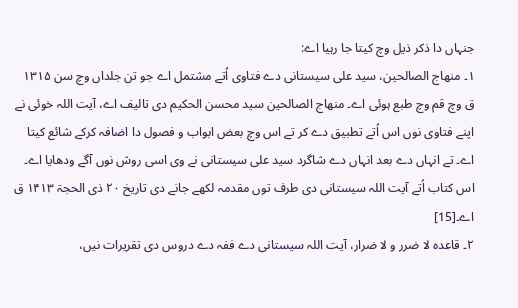جنہاں دا ذکر ذیل وچ کیتا جا رہیا اے:
۱۔ منھاج الصالحین، سید علی سیستانی دے فتاوی اُتے مشتمل اے جو تن جلداں وچ سن ۱۳۱۵ ق وچ قم وچ طبع ہوئی اے۔ منھاج الصالحین سید محسن الحکیم دی تالیف اے، آیت اللہ خوئی نے اپنے فتاوی نوں اس اُتے تطبیق دے کر تے اس وچ بعض ابواب و فصول دا اضافہ کرکے شائع کیتا اے۔ تے انہاں دے بعد انہاں دے شاگرد سید علی سیستانی نے وی اسی روش نوں آگے ودھایا اے۔ اس کتاب اُتے آیت اللہ سیستانی دی طرف توں مقدمہ لکھے جانے دی تاریخ ۲۰ ذی الحجۃ ۱۴۱۳ ق اے۔[15]
۲۔ قاعدہ لا ضرر و لا ضرار، آیت اللہ سیستانی دے ففہ دے دروس دی تقریرات نيں،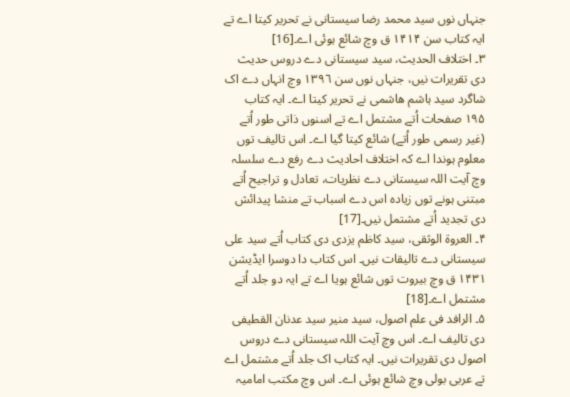جنہاں نوں سید محمد رضا سیستانی نے تحریر کیتا اے تے ایہ کتاب سن ۱۴۱۴ ق وچ شائع ہوئی اے۔[16]
۳۔ اختلاف الحدیث، سید سیستانی دے دروس حدیث دی تقریرات نيں، جنہاں نوں سن ۱۳۹٦ وچ انہاں دے اک شاگرد سید ہاشم ھاشمی نے تحریر کیتا اے۔ ایہ کتاب ۱۹۵ صفحات اُتے مشتمل اے تے اسنوں ذاتی طور اُتے (غیر رسمی طور اُتے) شائع کیتا گیا اے۔ اس تالیف توں معلوم ہوندا اے کہ اختلاف احادیث دے رفع دے سلسلہ وچ آیت اللہ سیستانی دے نظریات، تعادل و تراجیح اُتے مبتنی ہونے توں زیادہ اس دے اسباب تے منشا پیدائش دی تجدید اُتے مشتمل نيں۔[17]
۴۔ العروۃ الوثقی، سید کاظم یزدی دی کتاب اُتے سید علی سیستانی دے تالیقات نيں۔ اس کتاب دا دوسرا ایڈیشن ۱۴۳۱ ق وچ بیروت توں شائع ہويا اے تے ایہ دو جلد اُتے مشتمل اے۔[18]
۵۔ الرافد فی علم اصول، سید منیر سید عدنان القطیفی دی تالیف اے۔ اس وچ آیت اللہ سیستانی دے دروس اصول دی تقریرات نيں۔ ایہ کتاب اک جلد اُتے مشتمل اے تے عربی بولی وچ شائع ہوئی اے۔ اس وچ مکتب امامیہ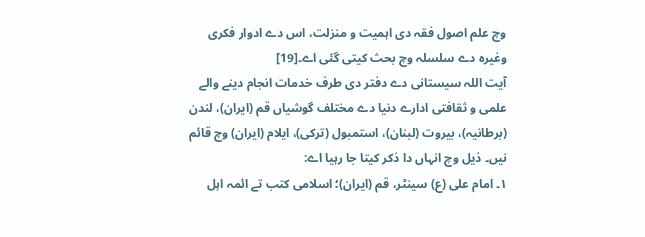وچ علم اصول فقہ دی اہمیت و منزلت، اس دے ادوار فکری وغیرہ دے سلسلہ وچ بحث کيتی گئی اے۔[19]
آیت اللہ سیستانی دے دفتر دی طرف خدمات انجام دینے والے علمی و ثقافتی ادارے دنیا دے مختلف گوشیاں قم (ایران)، لندن (برطانیہ)، بیروت (لبنان)، استمبول (ترکی)، ایلام (ایران) وچ قائم نيں۔ ذیل وچ انہاں دا ذکر کیتا جا رہیا اے:
۱۔ امام علی (ع) سینٹر، قم (ایران)؛ اسلامی کتب تے ائمہ اہل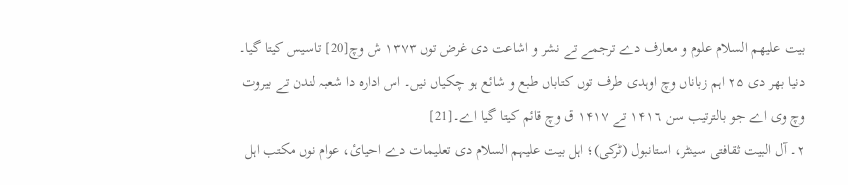بیت علیھم السلام علوم و معارف دے ترجمے تے نشر و اشاعت دی غرض توں ۱۳۷۳ ش وچ[20] تاسیس کیتا گیا۔ دنیا بھر دی ۲۵ اہم زباناں وچ اوہدی طرف توں کتاباں طبع و شائع ہو چکياں نيں۔ اس ادارہ دا شعبہ لندن تے بیروت وچ وی اے جو بالترتیب سن ۱۴۱٦ تے ۱۴۱۷ ق وچ قائم کیتا گیا اے۔[21]
۲۔ آل البیت ثقافتی سینٹر، استانبول (ٹرکی)؛ اہل بیت علیہم السلام دی تعلیمات دے احیائ، عوام نوں مکتب اہل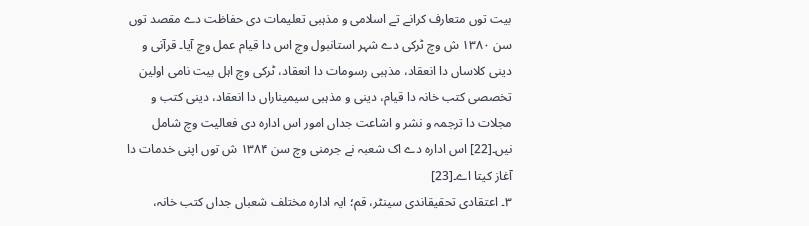بیت توں متعارف کرانے تے اسلامی و مذہبی تعلیمات دی حفاظت دے مقصد توں سن ۱۳۸۰ ش وچ ٹرکی دے شہر استانبول وچ اس دا قیام عمل وچ آیا۔ قرآنی و دینی کلاساں دا انعقاد، مذہبی رسومات دا انعقاد، ٹرکی وچ اہل بیت نامی اولین تخصصی کتب خانہ دا قیام، دینی و مذہبی سیمیناراں دا انعقاد، دینی کتب و مجلات دا ترجمہ و نشر و اشاعت جداں امور اس ادارہ دی فعالیت وچ شامل نيں۔[22] اس ادارہ دے اک شعبہ نے جرمنی وچ سن ۱۳۸۴ ش توں اپنی خدمات دا آغاز کیتا اے۔[23]
۳۔ اعتقادی تحقیقاندی سینٹر، قم؛ ایہ ادارہ مختلف شعباں جداں کتب خانہ،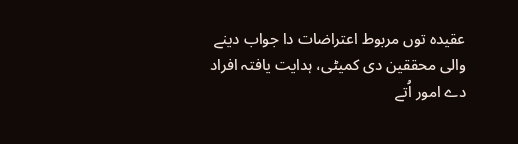عقیدہ توں مربوط اعتراضات دا جواب دینے والی محققین دی کمیٹی، ہدایت یافتہ افراد دے امور اُتے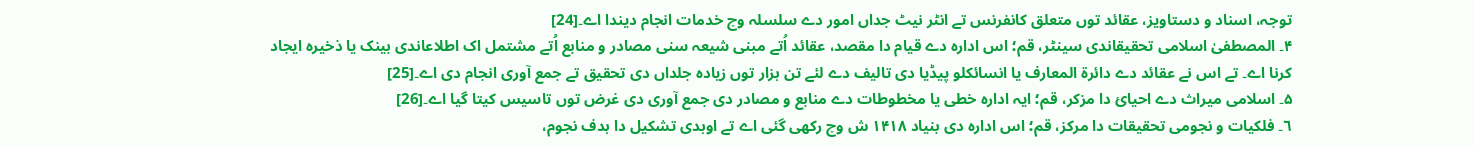توجہ، اسناد و دستاویز، عقائد توں متعلق کانفرنس تے انٹر نیٹ جداں امور دے سلسلہ وچ خدمات انجام دیندا اے۔[24]
۴۔ المصطفیٰ اسلامی تحقیقاندی سینٹر، قم؛ اس ادارہ دے قیام دا مقصد، عقائد اُتے مبنی شیعہ سنی مصادر و منابع اُتے مشتمل اک اطلاعاندی بینک یا ذخیرہ ایجاد کرنا اے۔ تے اس نے عقائد دے دائرۃ المعارف یا انسائکلو پیڈیا دی تالیف دے لئے تن ہزار توں زیادہ جلداں دی تحقیق تے جمع آوری انجام دی اے۔[25]
۵۔ اسلامی میراث دے احیائ دا مزکر، قم؛ ایہ ادارہ خطی یا مخطوطات دے منابع و مصادر دی جمع آوری دی غرض توں تاسیس کیتا گیا اے۔[26]
٦۔ فلکیات و نجومی تحقیقات دا مرکز، قم؛ اس ادارہ دی بنیاد ۱۴۱۸ ش وچ رکھی گئی اے تے اوہدی تشکیل دا ہدف نجوم،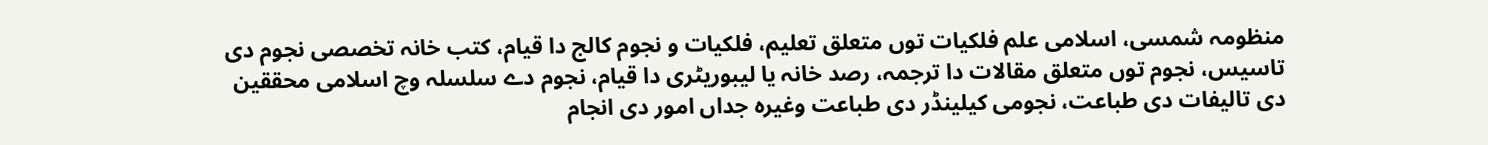منظومہ شمسی، اسلامی علم فلکیات توں متعلق تعلیم، فلکیات و نجوم کالج دا قیام، کتب خانہ تخصصی نجوم دی تاسیس، نجوم توں متعلق مقالات دا ترجمہ، رصد خانہ یا لیبوریٹری دا قیام، نجوم دے سلسلہ وچ اسلامی محققین دی تالیفات دی طباعت، نجومی کیلینڈر دی طباعت وغیرہ جداں امور دی انجام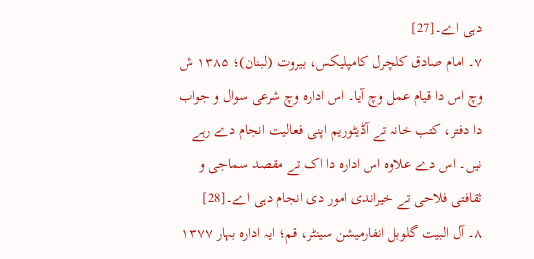دہی اے۔[27]
۷۔ امام صادق کلچرل کامپلیکس، بیروت (لبنان)؛ ۱۳۸۵ ش وچ اس دا قیام عمل وچ آیا۔ اس ادارہ وچ شرعی سوال و جواب دا دفتر، کتب خانہ تے آڈیٹوریم اپنی فعالیت انجام دے رہے نيں۔ اس دے علاوہ اس ادارہ دا اک تے مقصد سماجی و ثقافتی فلاحی تے خیراندی امور دی انجام دہی اے۔[28]
۸۔ آل البیت گلوبل انفارمیشن سینٹر، قم؛ ایہ ادارہ بہار ۱۳۷۷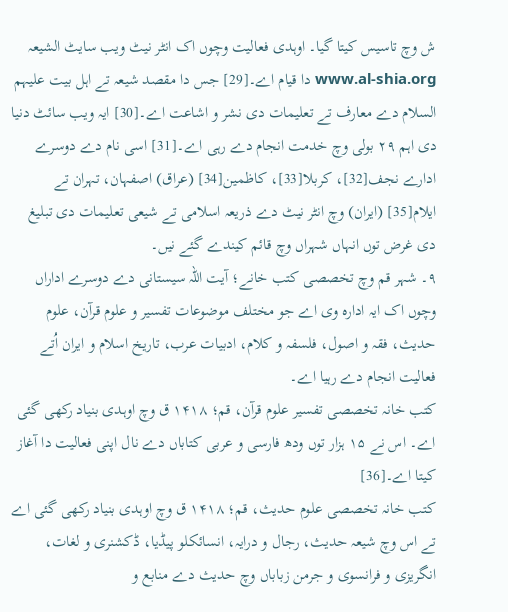ش وچ تاسیس کیتا گیا۔ اوہدی فعالیت وچوں اک انٹر نیٹ ویب سایٹ الشیعہ www.al-shia.org دا قیام اے۔[29] جس دا مقصد شیعہ تے اہل بیت علیہم السلام دے معارف تے تعلیمات دی نشر و اشاعت اے۔[30] ایہ ویب سائٹ دنیا دی اہم ۲۹ بولی وچ خدمت انجام دے رہی اے۔[31] اسی نام دے دوسرے ادارے نجف[32]، کربلا[33]، کاظمین[34] (عراق) اصفہان، تہران تے ایلام[35] (ایران) وچ انٹر نیٹ دے ذریعہ اسلامی تے شیعی تعلیمات دی تبلیغ دی غرض توں انہاں شہراں وچ قائم کیندے گئے نيں۔
۹۔ شہر قم وچ تخصصی کتب خانے؛ آیت اللہ سیستانی دے دوسرے اداراں وچوں اک ایہ ادارہ وی اے جو مختلف موضوعات تفسیر و علوم قرآن، علوم حدیث، فقہ و اصول، فلسفہ و کلام، ادبیات عرب، تاریخ اسلام و ایران اُتے فعالیت انجام دے رہیا اے۔
کتب خانہ تخصصی تفسیر علوم قرآن، قم؛ ۱۴۱۸ ق وچ اوہدی بنیاد رکھی گئی اے۔ اس نے ۱۵ ہزار توں ودھ فارسی و عربی کتاباں دے نال اپنی فعالیت دا آغاز کیتا اے۔[36]
کتب خانہ تخصصی علوم حدیث، قم؛ ۱۴۱۸ ق وچ اوہدی بنیاد رکھی گئی اے تے اس وچ شیعہ حدیث، رجال و درایہ، انسائکلو پیڈیا، ڈکشنری و لغات، انگریزی و فرانسوی و جرمن زباباں وچ حدیث دے منابع و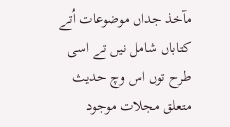مآخذ جداں موضوعات اُتے کتاباں شامل نيں تے اسی طرح توں اس وچ حدیث متعلق مجلات موجود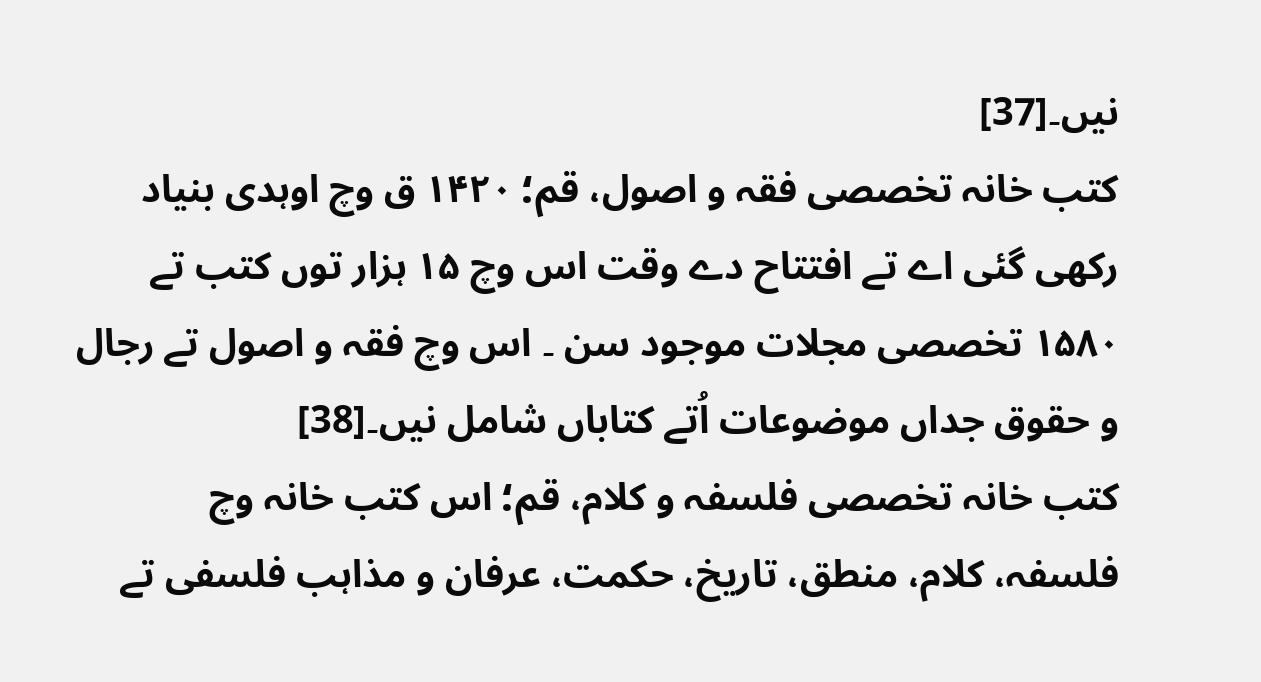نيں۔[37]
کتب خانہ تخصصی فقہ و اصول، قم؛ ۱۴۲۰ ق وچ اوہدی بنیاد رکھی گئی اے تے افتتاح دے وقت اس وچ ۱۵ ہزار توں کتب تے ۱۵۸۰ تخصصی مجلات موجود سن ۔ اس وچ فقہ و اصول تے رجال و حقوق جداں موضوعات اُتے کتاباں شامل نيں۔[38]
کتب خانہ تخصصی فلسفہ و کلام، قم؛ اس کتب خانہ وچ فلسفہ، کلام، منطق، تاریخ، حکمت، عرفان و مذاہب فلسفی تے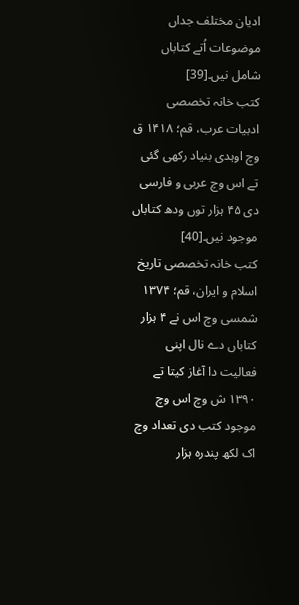ادیان مختلف جداں موضوعات اُتے کتاباں شامل نيں۔[39]
کتب خانہ تخصصی ادبیات عرب، قم؛ ۱۴۱۸ ق وچ اوہدی بنیاد رکھی گئی تے اس وچ عربی و فارسی دی ۴۵ ہزار توں ودھ کتاباں موجود نيں۔[40]
کتب خانہ تخصصی تاریخ اسلام و ایران، قم؛ ۱۳۷۴ شمسی وچ اس نے ۴ ہزار کتاباں دے نال اپنی فعالیت دا آغاز کیتا تے ۱۳۹۰ ش وچ اس وچ موجود کتب دی تعداد وچ اک لکھ پندرہ ہزار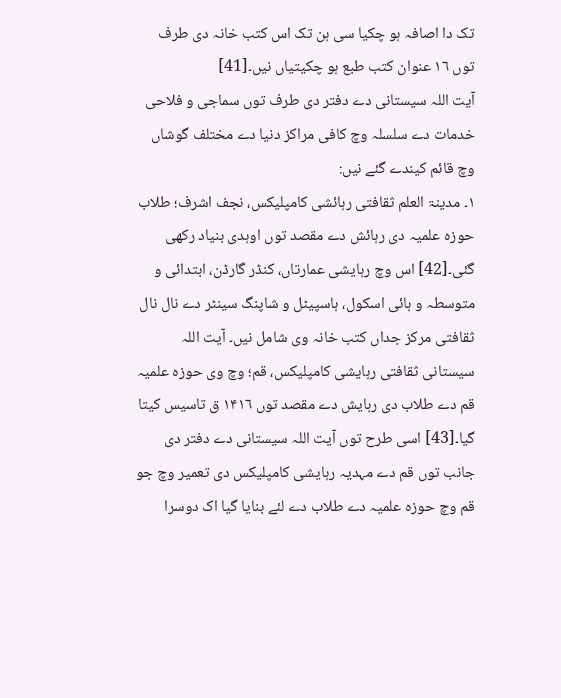تک دا اصافہ ہو چکيا سی ہن تک اس کتب خانہ دی طرف توں ۱٦ عنوان کتب طبع ہو چکيتیاں نيں۔[41]
آیت اللہ سیستانی دے دفتر دی طرف توں سماجی و فلاحی خدمات دے سلسلہ وچ کافی مراکز دنیا دے مختلف گوشاں وچ قائم کیندے گئے نيں:
۱۔ مدینۃ العلم ثقافتی رہائشی کامپلیکس، نجف اشرف؛ طلاب حوزہ علمیہ دی رہائش دے مقصد توں اوہدی بنیاد رکھی گئی۔[42] اس وچ رہایشی عمارتاں، کنڈر گارڈن، ابتدائی و متوسطہ و ہائی اسکول، ہاسپیٹل و شاپنگ سینٹر دے نال نال ثقافتی مرکز جداں کتب خانہ وی شامل نيں۔ آیت اللہ سیستانی ثقافتی رہایشی کامپلیکس، قم؛ وچ وی حوزہ علمیہ قم دے طلاب دی رہایش دے مقصد توں ۱۴۱٦ ق تاسیس کیتا گیا۔[43] اسی طرح توں آیت اللہ سیستانی دے دفتر دی جانب توں قم دے مہدیہ رہایشی کامپلیکس دی تعمیر وچ جو قم وچ حوزہ علمیہ دے طلاب دے لئے بنایا گیا اک دوسرا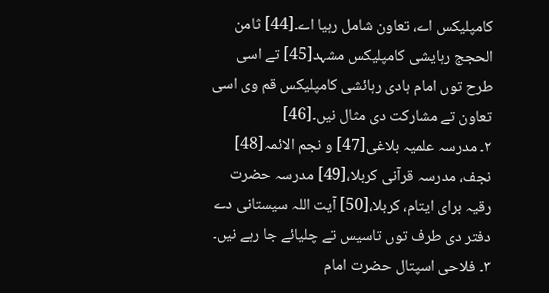کامپلیکس اے، تعاون شامل رہیا اے۔[44] ثامن الحجج رہایشی کامپلیکس مشہد[45] تے اسی طرح توں امام ہادی رہائشی کامپلیکس قم وی اسی تعاون تے مشارکت دی مثال نيں۔[46]
۲۔ مدرسہ علمیہ بلاغی[47] و نجم الائمہ[48] نجف، مدرسہ قرآنی کربلا،[49] مدرسہ حضرت رقیہ برای ایتام، کربلا،[50] آیت اللہ سیستانی دے دفتر دی طرف توں تاسیس تے چلیائے جا رہے نيں۔
۳۔ فلاحی اسپتال حضرت امام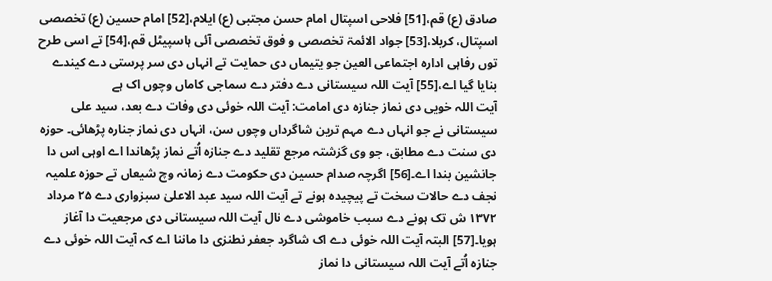صادق (ع) قم،[51] فلاحی اسپتال امام حسن مجتبی (ع) ایلام،[52] امام حسین (ع) تخصصی اسپتال، کربلا،[53] جواد الائمۃ تخصصی و فوق تخصصی آئی ہاسپیٹل قم،[54] تے اسی طرح توں رفاہی ادارہ اجتماعی العین جو یتیماں دی حمایت تے انہاں دی سر پرستی دے کیندے بنایا گیا اے،[55] آیت اللہ سیستانی دے دفتر دے سماجی کاماں وچوں اک ہے
آیت اللہ خویی دی نماز جنازہ دی امامت: آیت اللہ خوئی دی وفات دے بعد، سید علی سیستانی نے جو انہاں دے مہم ترین شاگرداں وچوں سن، انہاں دی نماز جنارہ پڑھائی۔ حوزہ دی سنت دے مطابق، جو وی گزشتہ مرجع تقلید دے جنازہ اُتے نماز پڑھاندا اے اوہی اس دا جانشین بندا اے۔[56] اگرچہ صدام حسین دی حکومت دے زمانہ وچ شیعاں تے حوزہ علمیہ نجف دے حالات سخت تے پیچیدہ ہونے تے آیت اللہ سید عبد الاعلیٰ سبزواری دے ۲۵ مرداد ۱۳۷۲ ش تک ہونے دے سبب خاموشی دے نال آیت اللہ سیستانی دی مرجعیت دا آغاز ہويا۔[57] البتہ آیت اللہ خوئی دے اک شاگرد جعفر نطنزی دا ماننا اے کہ آیت اللہ خوئی دے جنازہ اُتے آیت اللہ سیستانی دا نماز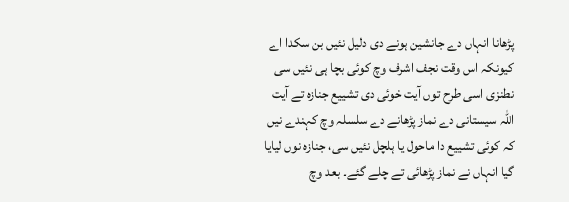پڑھانا انہاں دے جانشین ہونے دی دلیل نئيں بن سکدا اے کیونکہ اس وقت نجف اشرف وچ کوئی بچا ہی نئيں سی نطنزی اسی طرح توں آیت خوئی دی تشییع جنازہ تے آیت اللہ سیستانی دے نماز پڑھانے دے سلسلہ وچ کہندے نيں کہ کوئی تشییع دا ماحول یا ہلچل نئيں سی، جنازہ نوں لیایا گیا انہاں نے نماز پڑھائی تے چلے گئے۔ بعد وچ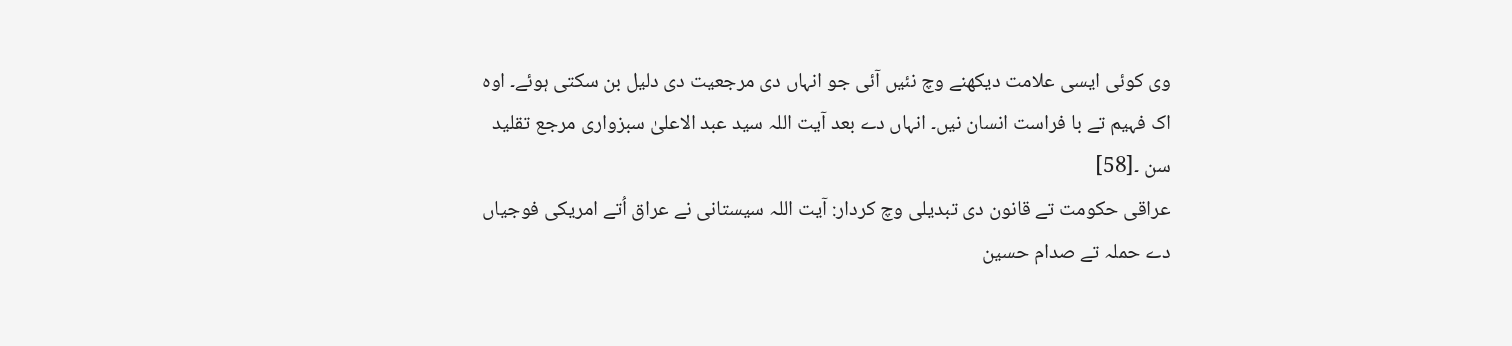وی کوئی ایسی علامت دیکھنے وچ نئيں آئی جو انہاں دی مرجعیت دی دلیل بن سکتی ہوئے۔ اوہ اک فہیم تے با فراست انسان نيں۔ انہاں دے بعد آیت اللہ سید عبد الاعلیٰ سبزواری مرجع تقلید سن ۔[58]
عراقی حکومت تے قانون دی تبدیلی وچ کردار: آیت اللہ سیستانی نے عراق اُتے امریکی فوجیاں دے حملہ تے صدام حسین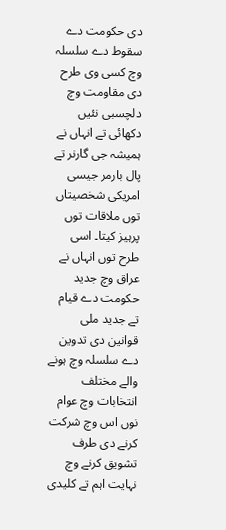دی حکومت دے سقوط دے سلسلہ وچ کسی وی طرح دی مقاومت وچ دلچسبی نئيں دکھائی تے انہاں نے ہمیشہ جی گارنر تے پال بارمر جیسی امریکی شخصیتاں توں ملاقات توں پرہیز کیتا۔ اسی طرح توں انہاں نے عراق وچ جدید حکومت دے قیام تے جدید ملی قوانین دی تدوین دے سلسلہ وچ ہونے والے مختلف انتخابات وچ عوام نوں اس وچ شرکت کرنے دی طرف تشویق کرنے وچ نہایت اہم تے کلیدی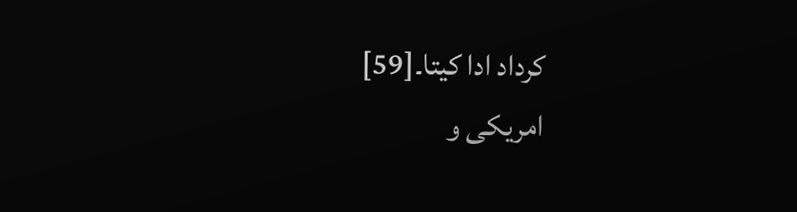کرداد ادا کیتا۔[59]
امریکی و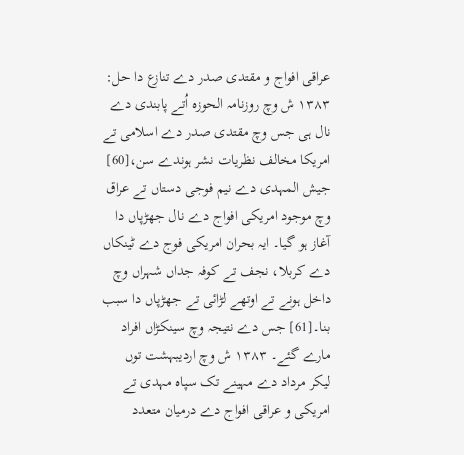عراقی افواج و مقتدی صدر دے تنازع دا حل: ۱۳۸۳ ش وچ روزنامہ الحوزہ اُتے پابندی دے نال ہی جس وچ مقتدی صدر دے اسلامی تے امریکا مخالف نظریات نشر ہوندے سن،[60] جیش المہدی دے نیم فوجی دستاں تے عراق وچ موجود امریکی افواج دے نال جھڑپاں دا آغاز ہو گیا۔ ایہ بحران امریکی فوج دے ٹینکاں دے کربلا، نجف تے کوفہ جداں شہراں وچ داخل ہونے تے اوتھے لڑائی تے جھڑپاں دا سبب بنا۔[61] جس دے نتیجہ وچ سینکڑاں افراد مارے گئے۔ ۱۳۸۳ ش وچ اردیبہشت توں لیکر مرداد دے مہینے تک سپاہ مہدی تے امریکی و عراقی افواج دے درمیان متعدد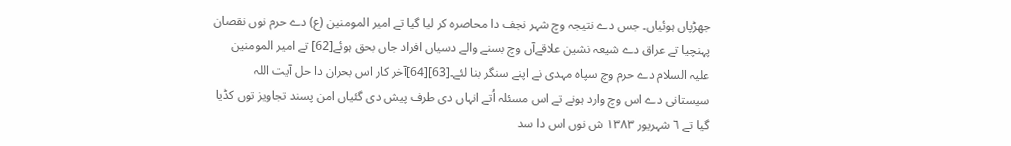جھڑپاں ہوئیاں۔ جس دے نتیجہ وچ شہر نجف دا محاصرہ کر لیا گیا تے امیر المومنین (ع) دے حرم نوں نقصان پہنچیا تے عراق دے شیعہ نشین علاقےآں وچ بسنے والے دسیاں افراد جاں بحق ہوئے[62] تے امیر المومنین علیہ السلام دے حرم وچ سپاہ مہدی نے اپنے سنگر بنا لئے۔[63][64]آخر کار اس بحران دا حل آیت اللہ سیستانی دے اس وچ وارد ہونے تے اس مسئلہ اُتے انہاں دی طرف پیش دی گئياں امن پسند تجاویز توں کڈیا گیا تے ٦ شہریور ۱۳۸۳ ش نوں اس دا سد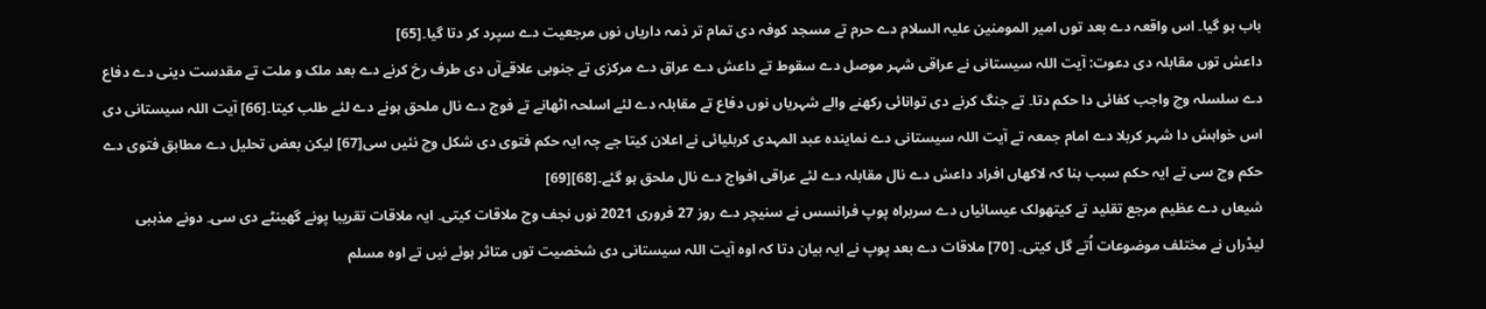باب ہو گیا۔ اس واقعہ دے بعد توں امیر المومنین علیہ السلام دے حرم تے مسجد کوفہ دی تمام تر ذمہ داریاں نوں مرجعیت دے سپرد کر دتا گیا۔[65]
داعش توں مقابلہ دی دعوت: آیت اللہ سیستانی نے عراقی شہر موصل دے سقوط تے داعش دے عراق دے مرکزی تے جنوبی علاقےآں دی طرف رخ کرنے دے بعد ملک و ملت تے مقدست دینی دے دفاع دے سلسلہ وچ واجب کفائی دا حکم دتا۔ تے جنگ کرنے دی توانائی رکھنے والے شہریاں نوں دفاع تے مقابلہ دے لئے اسلحہ اٹھانے تے فوج دے نال ملحق ہونے دے لئے طلب کیتا۔[66] آیت اللہ سیستانی دی اس خواہش دا شہر کربلا دے امام جمعہ تے آیت اللہ سیستانی دے نمایندہ عبد المہدی کربلیائی نے اعلان کیتا جے چہ ایہ حکم فتوی دی شکل وچ نئيں سی[67] لیکن بعض تحلیل دے مطابق فتوی دے حکم وچ سی تے ایہ حکم سبب بنا کہ لاکھاں افراد داعش دے نال مقابلہ دے لئے عراقی افواج دے نال ملحق ہو گئے۔[68][69]
شیعاں دے عظیم مرجع تقلید تے کیتھولک عیسائیاں دے سربراہ پوپ فرانسس نے سنیچر دے روز 27 فروری 2021 نوں نجف وچ ملاقات کيتی۔ ایہ ملاقات تقریبا پونے گھینٹے دی سی۔ دونے مذہبی لیڈراں نے مختلف موضوعات اُتے گل کيتی۔ [70] ملاقات دے بعد پوپ نے ایہ بیان دتا کہ اوہ آیت اللہ سیستانی دی شخصیت توں متاثر ہوئے نيں تے اوہ مسلم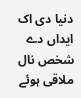دنیا دی اک ایداں دے شخص نال ملاقی ہوئے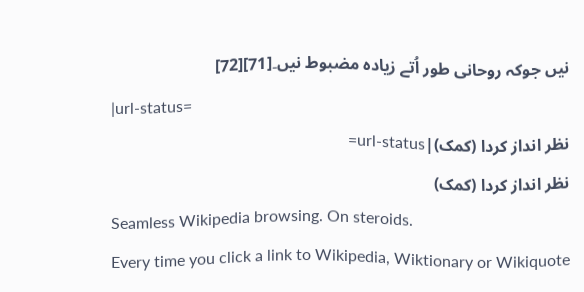نيں جوکہ روحانی طور اُتے زیادہ مضبوط نيں۔[71][72]
|url-status=
نظر انداز کردا (کمک)|url-status=
نظر انداز کردا (کمک)
Seamless Wikipedia browsing. On steroids.
Every time you click a link to Wikipedia, Wiktionary or Wikiquote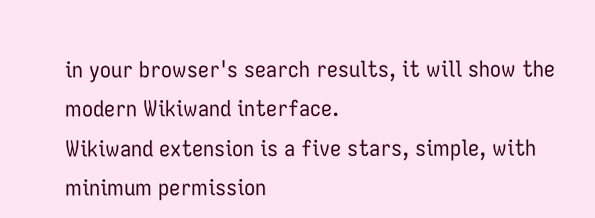in your browser's search results, it will show the modern Wikiwand interface.
Wikiwand extension is a five stars, simple, with minimum permission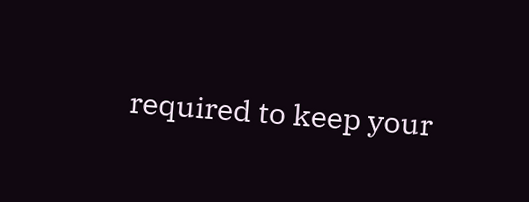required to keep your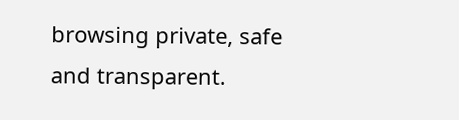browsing private, safe and transparent.